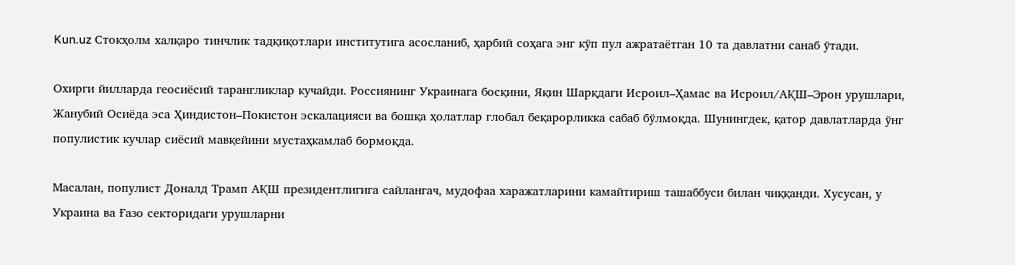Kun.uz Стокҳолм халқаро тинчлик тадқиқотлари институтига асосланиб, ҳарбий соҳага энг кўп пул ажратаётган 10 та давлатни санаб ўтади.

Охирги йилларда геосиёсий тарангликлар кучайди. Россиянинг Украинага босқини, Яқин Шарқдаги Исроил–Ҳамас ва Исроил/АҚШ–Эрон урушлари, Жанубий Осиёда эса Ҳиндистон–Покистон эскалацияси ва бошқа ҳолатлар глобал беқарорликка сабаб бўлмоқда. Шунингдек, қатор давлатларда ўнг популистик кучлар сиёсий мавқейини мустаҳкамлаб бормоқда.

Масалан, популист Доналд Трамп АҚШ президентлигига сайлангач, мудофаа харажатларини камайтириш ташаббуси билан чиққанди. Хусусан, у Украина ва Ғазо секторидаги урушларни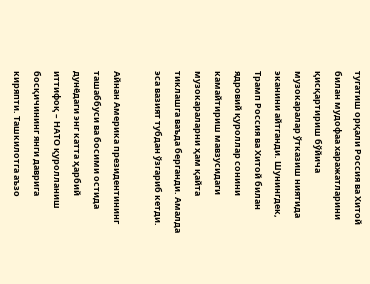тугатиш орқали Россия ва Хитой билан мудофаа харажатларини қисқартириш бўйича музокаралар ўтказиш ниятида эканини айтганди. Шунингдек, Трамп Россия ва Хитой билан ядровий қуроллар сонини камайтириш мавзусидаги музокараларни ҳам қайта тиклашга ваъда берганди. Амалда эса вазият тубдан ўзгариб кетди.

Айнан Америка президентининг ташаббуси ва босими остида дунёдаги энг катта ҳарбий иттифоқ – НАТО қуролланиш босқичининг янги даврига киряпти. Ташкилотга аъзо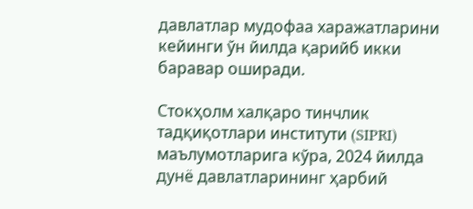давлатлар мудофаа харажатларини кейинги ўн йилда қарийб икки баравар оширади.

Стокҳолм халқаро тинчлик тадқиқотлари институти (SIPRI) маълумотларига кўра, 2024 йилда дунё давлатларининг ҳарбий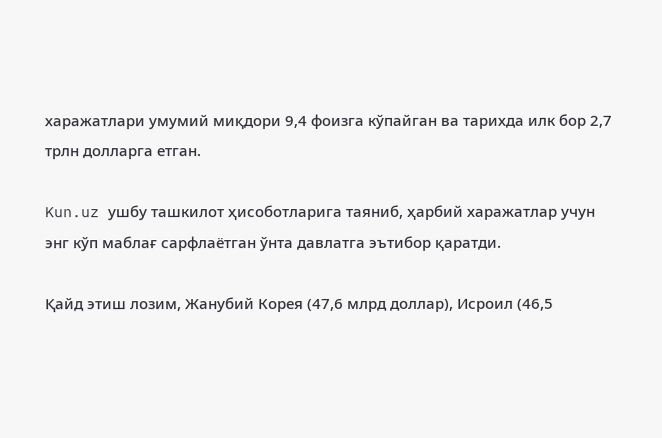харажатлари умумий миқдори 9,4 фоизга кўпайган ва тарихда илк бор 2,7 трлн долларга етган.

Kun.uz ушбу ташкилот ҳисоботларига таяниб, ҳарбий харажатлар учун энг кўп маблағ сарфлаётган ўнта давлатга эътибор қаратди.

Қайд этиш лозим, Жанубий Корея (47,6 млрд доллар), Исроил (46,5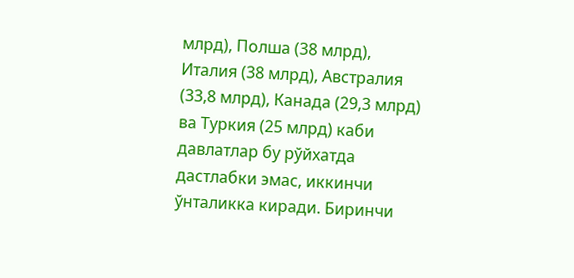млрд), Полша (38 млрд), Италия (38 млрд), Австралия (33,8 млрд), Канада (29,3 млрд) ва Туркия (25 млрд) каби давлатлар бу рўйхатда дастлабки эмас, иккинчи ўнталикка киради. Биринчи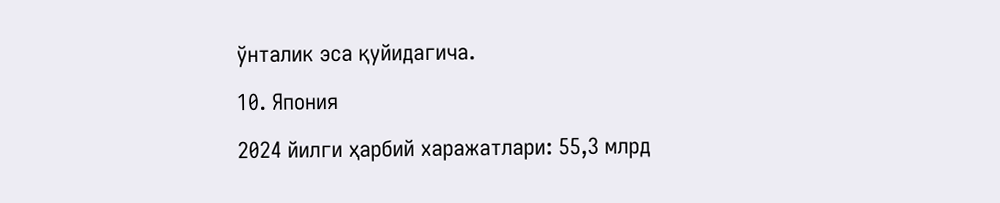ўнталик эса қуйидагича.

10. Япония

2024 йилги ҳарбий харажатлари: 55,3 млрд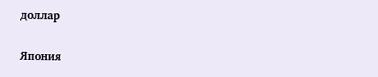доллар

Япония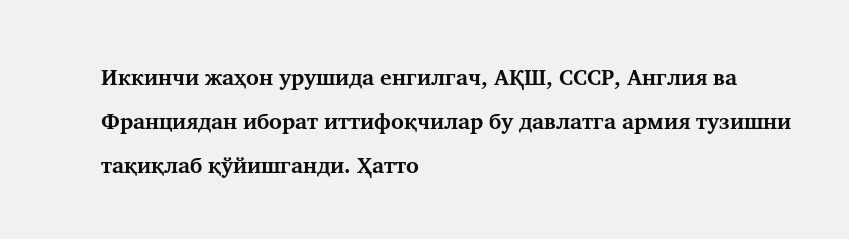Иккинчи жаҳон урушида енгилгач, АҚШ, СССР, Англия ва Франциядан иборат иттифоқчилар бу давлатга армия тузишни тақиқлаб қўйишганди. Ҳатто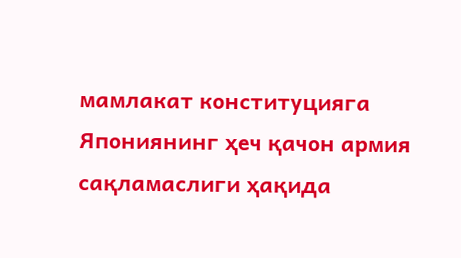мамлакат конституцияга Япониянинг ҳеч қачон армия сақламаслиги ҳақида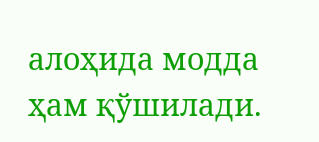алоҳида модда ҳам қўшилади.